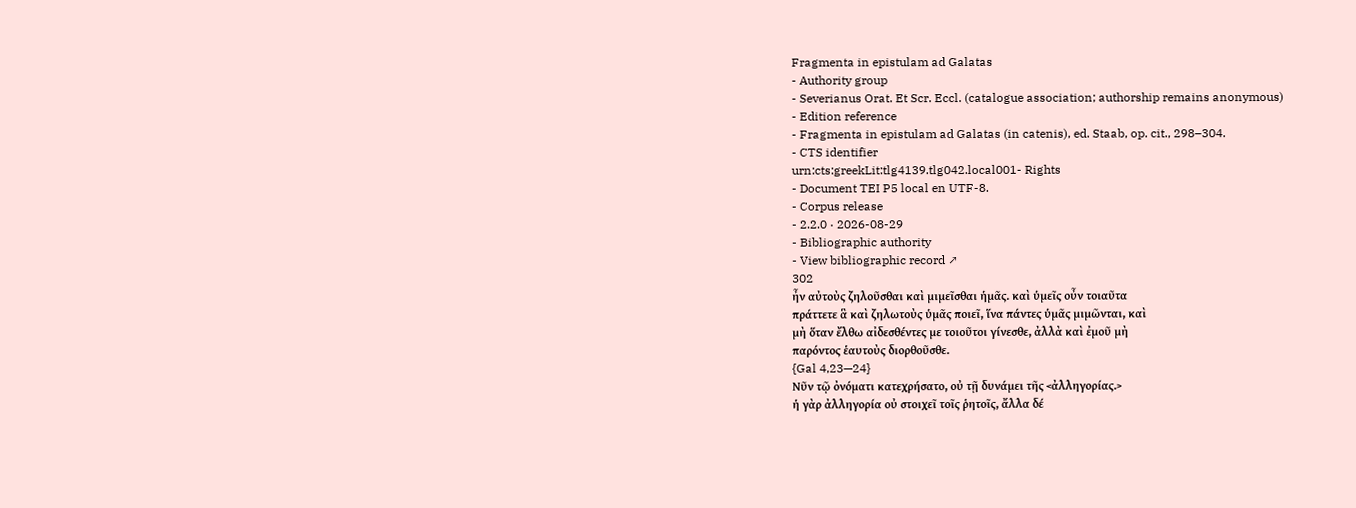Fragmenta in epistulam ad Galatas
- Authority group
- Severianus Orat. Et Scr. Eccl. (catalogue association; authorship remains anonymous)
- Edition reference
- Fragmenta in epistulam ad Galatas (in catenis), ed. Staab, op. cit., 298–304.
- CTS identifier
urn:cts:greekLit:tlg4139.tlg042.local001- Rights
- Document TEI P5 local en UTF-8.
- Corpus release
- 2.2.0 · 2026-08-29
- Bibliographic authority
- View bibliographic record ↗
302
ἦν αὐτοὺς ζηλοῦσθαι καὶ μιμεῖσθαι ἡμᾶς. καὶ ὑμεῖς οὖν τοιαῦτα
πράττετε ἃ καὶ ζηλωτοὺς ὑμᾶς ποιεῖ, ἵνα πάντες ὑμᾶς μιμῶνται, καὶ
μὴ ὅταν ἔλθω αἰδεσθέντες με τοιοῦτοι γίνεσθε, ἀλλὰ καὶ ἐμοῦ μὴ
παρόντος ἑαυτοὺς διορθοῦσθε.
{Gal 4,23—24}
Νῦν τῷ ὀνόματι κατεχρήσατο, οὐ τῇ δυνάμει τῆς <ἀλληγορίας.>
ἡ γὰρ ἀλληγορία οὐ στοιχεῖ τοῖς ῥητοῖς, ἄλλα δέ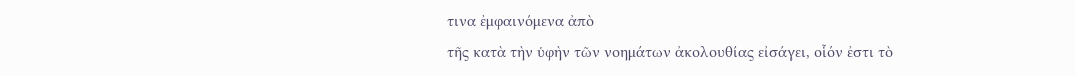τινα ἐμφαινόμενα ἀπὸ
τῆς κατὰ τὴν ὑφὴν τῶν νοημάτων ἀκολουθίας εἰσάγει, οἷόν ἐστι τὸ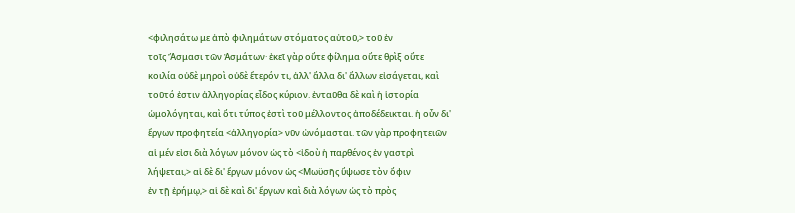<φιλησάτω με ἀπὸ φιλημάτων στόματος αὐτοῦ,> τοῦ ἐν
τοῖς Ἄσμασι τῶν Ἀσμάτων· ἐκεῖ γὰρ οὔτε φίλημα οὔτε θρὶξ οὔτε
κοιλία οὐδὲ μηροὶ οὐδὲ ἕτερόν τι, ἀλλ' ἄλλα δι' ἄλλων εἰσάγεται, καὶ
τοῦτό ἐστιν ἀλληγορίας εἶδος κύριον. ἐνταῦθα δὲ καὶ ἡ ἱστορία
ὡμολόγηται, καὶ ὅτι τύπος ἐστὶ τοῦ μέλλοντος ἀποδέδεικται. ἡ οὖν δι'
ἔργων προφητεία <ἀλληγορία> νῦν ὠνόμασται. τῶν γὰρ προφητειῶν
αἱ μέν εἰσι διὰ λόγων μόνον ὡς τὸ <ἰδοὺ ἡ παρθένος ἐν γαστρὶ
λήψεται,> αἱ δὲ δι' ἔργων μόνον ὡς <Μωϋσῆς ὕψωσε τὸν ὄφιν
ἐν τῇ ἐρήμῳ,> αἱ δὲ καὶ δι' ἔργων καὶ διὰ λόγων ὡς τὸ πρὸς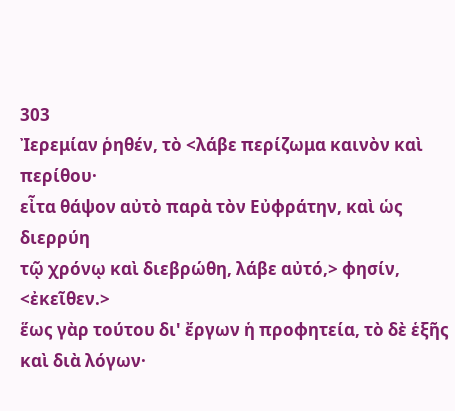303
Ἰερεμίαν ῥηθέν, τὸ <λάβε περίζωμα καινὸν καὶ περίθου·
εἶτα θάψον αὐτὸ παρὰ τὸν Εὐφράτην, καὶ ὡς διερρύη
τῷ χρόνῳ καὶ διεβρώθη, λάβε αὐτό,> φησίν, <ἐκεῖθεν.>
ἕως γὰρ τούτου δι' ἔργων ἡ προφητεία, τὸ δὲ ἑξῆς καὶ διὰ λόγων·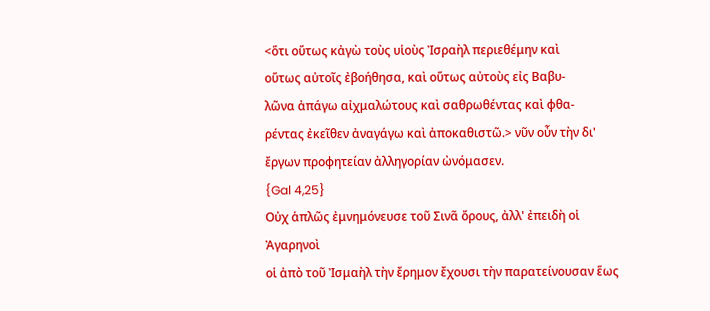<ὅτι οὕτως κἀγὼ τοὺς υἱοὺς Ἰσραὴλ περιεθέμην καὶ
οὕτως αὐτοῖς ἐβοήθησα, καὶ οὕτως αὐτοὺς εἰς Βαβυ-
λῶνα ἀπάγω αἰχμαλώτους καὶ σαθρωθέντας καὶ φθα-
ρέντας ἐκεῖθεν ἀναγάγω καὶ ἀποκαθιστῶ.> νῦν οὖν τὴν δι'
ἔργων προφητείαν ἀλληγορίαν ὠνόμασεν.
{Gal 4,25}
Οὐχ ἁπλῶς ἐμνημόνευσε τοῦ Σινᾶ ὄρους, ἀλλ' ἐπειδὴ οἱ Ἀγαρηνοὶ
οἱ ἀπὸ τοῦ Ἰσμαὴλ τὴν ἔρημον ἔχουσι τὴν παρατείνουσαν ἕως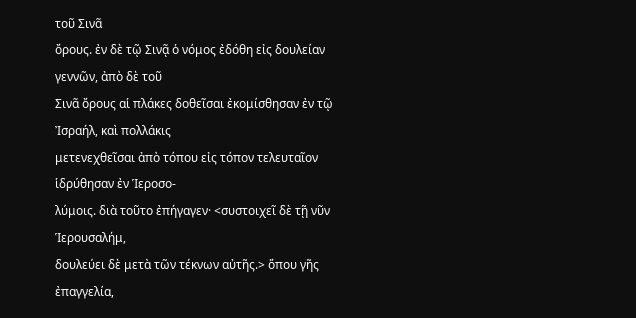τοῦ Σινᾶ
ὄρους. ἐν δὲ τῷ Σινᾷ ὁ νόμος ἐδόθη εἰς δουλείαν γεννῶν, ἀπὸ δὲ τοῦ
Σινᾶ ὄρους αἱ πλάκες δοθεῖσαι ἐκομίσθησαν ἐν τῷ Ἰσραήλ, καὶ πολλάκις
μετενεχθεῖσαι ἀπὸ τόπου εἰς τόπον τελευταῖον ἱδρύθησαν ἐν Ἱεροσο-
λύμοις. διὰ τοῦτο ἐπήγαγεν· <συστοιχεῖ δὲ τῇ νῦν Ἱερουσαλήμ,
δουλεύει δὲ μετὰ τῶν τέκνων αὐτῆς.> ὅπου γῆς ἐπαγγελία,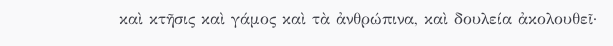καὶ κτῆσις καὶ γάμος καὶ τὰ ἀνθρώπινα, καὶ δουλεία ἀκολουθεῖ·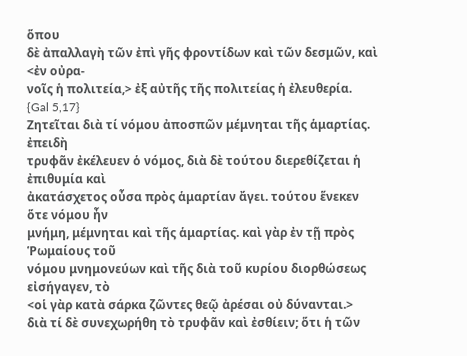ὅπου
δὲ ἀπαλλαγὴ τῶν ἐπὶ γῆς φροντίδων καὶ τῶν δεσμῶν, καὶ <ἐν οὐρα-
νοῖς ἡ πολιτεία,> ἐξ αὐτῆς τῆς πολιτείας ἡ ἐλευθερία.
{Gal 5,17}
Ζητεῖται διὰ τί νόμου ἀποσπῶν μέμνηται τῆς ἁμαρτίας. ἐπειδὴ
τρυφᾶν ἐκέλευεν ὁ νόμος, διὰ δὲ τούτου διερεθίζεται ἡ ἐπιθυμία καὶ
ἀκατάσχετος οὖσα πρὸς ἁμαρτίαν ἄγει. τούτου ἕνεκεν ὅτε νόμου ἦν
μνήμη, μέμνηται καὶ τῆς ἁμαρτίας. καὶ γὰρ ἐν τῇ πρὸς Ῥωμαίους τοῦ
νόμου μνημονεύων καὶ τῆς διὰ τοῦ κυρίου διορθώσεως εἰσήγαγεν, τὸ
<οἱ γὰρ κατὰ σάρκα ζῶντες θεῷ ἀρέσαι οὐ δύνανται.>
διὰ τί δὲ συνεχωρήθη τὸ τρυφᾶν καὶ ἐσθίειν; ὅτι ἡ τῶν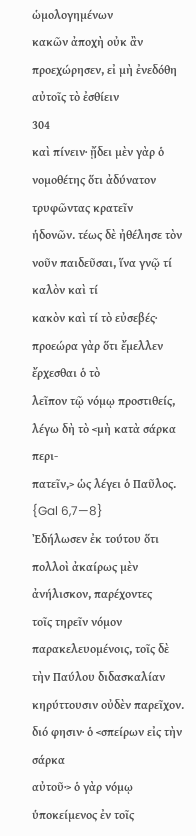ὡμολογημένων
κακῶν ἀποχὴ οὐκ ἂν προεχώρησεν, εἰ μὴ ἐνεδόθη αὐτοῖς τὸ ἐσθίειν
304
καὶ πίνειν· ᾔδει μὲν γὰρ ὁ νομοθέτης ὅτι ἀδύνατον τρυφῶντας κρατεῖν
ἡδονῶν. τέως δὲ ἠθέλησε τὸν νοῦν παιδεῦσαι, ἵνα γνῷ τί καλὸν καὶ τί
κακὸν καὶ τί τὸ εὐσεβές· προεώρα γὰρ ὅτι ἔμελλεν ἔρχεσθαι ὁ τὸ
λεῖπον τῷ νόμῳ προστιθείς, λέγω δὴ τὸ <μὴ κατὰ σάρκα περι-
πατεῖν,> ὡς λέγει ὁ Παῦλος.
{Gal 6,7—8}
Ἐδήλωσεν ἐκ τούτου ὅτι πολλοὶ ἀκαίρως μὲν ἀνήλισκον, παρέχοντες
τοῖς τηρεῖν νόμον παρακελευομένοις, τοῖς δὲ τὴν Παύλου διδασκαλίαν
κηρύττουσιν οὐδὲν παρεῖχον. διό φησιν· ὁ <σπείρων εἰς τὴν σάρκα
αὐτοῦ·> ὁ γὰρ νόμῳ ὑποκείμενος ἐν τοῖς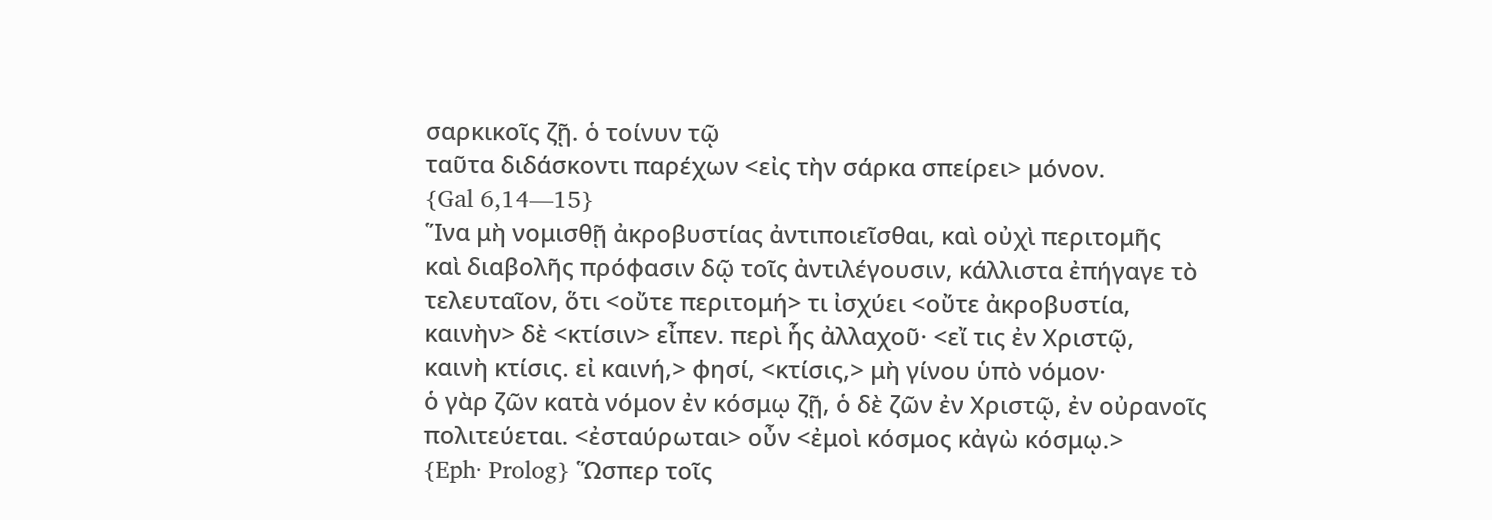σαρκικοῖς ζῇ. ὁ τοίνυν τῷ
ταῦτα διδάσκοντι παρέχων <εἰς τὴν σάρκα σπείρει> μόνον.
{Gal 6,14—15}
Ἵνα μὴ νομισθῇ ἀκροβυστίας ἀντιποιεῖσθαι, καὶ οὐχὶ περιτομῆς
καὶ διαβολῆς πρόφασιν δῷ τοῖς ἀντιλέγουσιν, κάλλιστα ἐπήγαγε τὸ
τελευταῖον, ὅτι <οὔτε περιτομή> τι ἰσχύει <οὔτε ἀκροβυστία,
καινὴν> δὲ <κτίσιν> εἶπεν. περὶ ἧς ἀλλαχοῦ· <εἴ τις ἐν Χριστῷ,
καινὴ κτίσις. εἰ καινή,> φησί, <κτίσις,> μὴ γίνου ὑπὸ νόμον·
ὁ γὰρ ζῶν κατὰ νόμον ἐν κόσμῳ ζῇ, ὁ δὲ ζῶν ἐν Χριστῷ, ἐν οὐρανοῖς
πολιτεύεται. <ἐσταύρωται> οὖν <ἐμοὶ κόσμος κἀγὼ κόσμῳ.>
{Eph· Prolog} Ὥσπερ τοῖς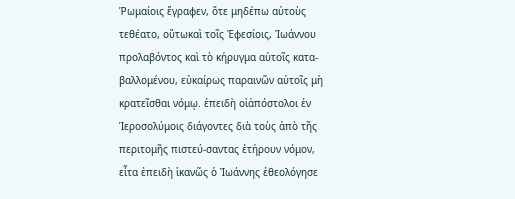Ῥωμαίοις ἔγραφεν, ὅτε μηδέπω αὐτοὺς τεθέατο, οὕτωκαὶ τοῖς Ἐφεσίοις, Ἰωάννου προλαβόντος καὶ τὸ κήρυγμα αὐτοῖς κατα-βαλλομένου, εὐκαίρως παραινῶν αὐτοῖς μὴ κρατεῖσθαι νόμῳ. ἐπειδὴ οἱἀπόστολοι ἐν Ἱεροσολύμοις διάγοντες διὰ τοὺς ἀπὸ τῆς περιτομῆς πιστεύ-σαντας ἐτήρουν νόμον, εἶτα ἐπειδὴ ἱκανῶς ὁ Ἰωάννης ἐθεολόγησε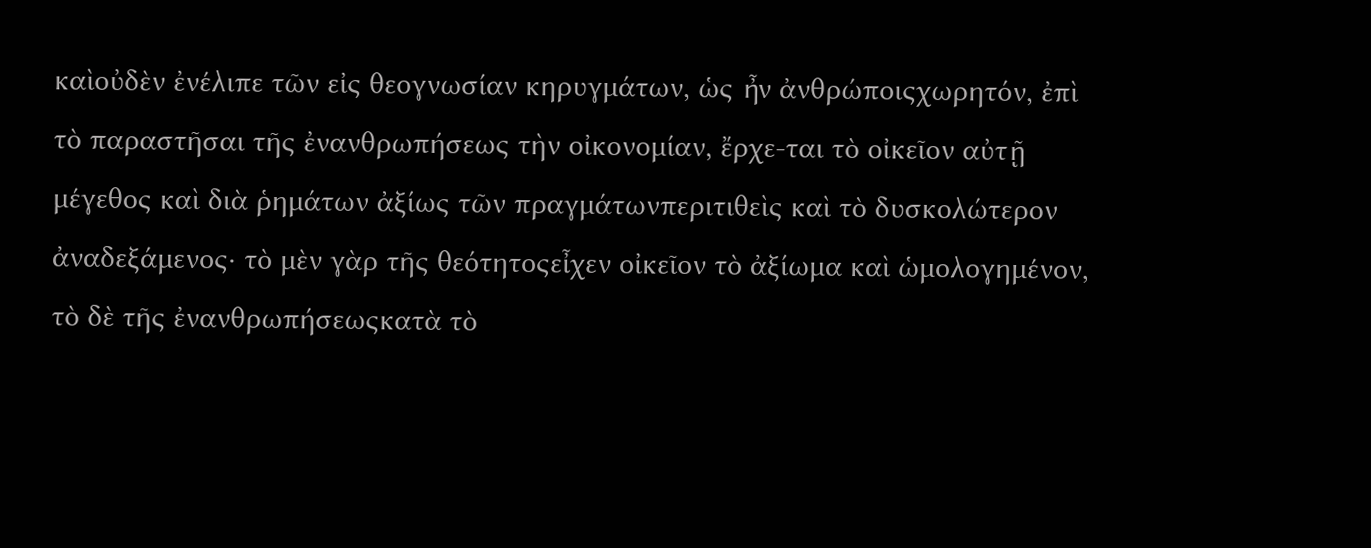καὶοὐδὲν ἐνέλιπε τῶν εἰς θεογνωσίαν κηρυγμάτων, ὡς ἦν ἀνθρώποιςχωρητόν, ἐπὶ τὸ παραστῆσαι τῆς ἐνανθρωπήσεως τὴν οἰκονομίαν, ἔρχε-ται τὸ οἰκεῖον αὐτῇ μέγεθος καὶ διὰ ῥημάτων ἀξίως τῶν πραγμάτωνπεριτιθεὶς καὶ τὸ δυσκολώτερον ἀναδεξάμενος· τὸ μὲν γὰρ τῆς θεότητοςεἶχεν οἰκεῖον τὸ ἀξίωμα καὶ ὡμολογημένον, τὸ δὲ τῆς ἐνανθρωπήσεωςκατὰ τὸ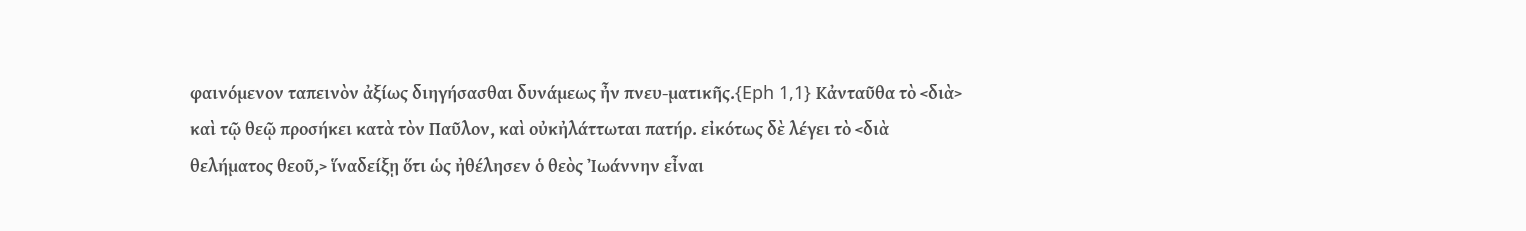φαινόμενον ταπεινὸν ἀξίως διηγήσασθαι δυνάμεως ἦν πνευ-ματικῆς.{Eph 1,1} Κἀνταῦθα τὸ <διὰ> καὶ τῷ θεῷ προσήκει κατὰ τὸν Παῦλον, καὶ οὐκἠλάττωται πατήρ. εἰκότως δὲ λέγει τὸ <διὰ θελήματος θεοῦ,> ἵναδείξῃ ὅτι ὡς ἠθέλησεν ὁ θεὸς Ἰωάννην εἶναι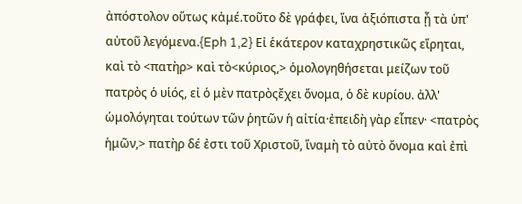ἀπόστολον οὕτως κἀμέ.τοῦτο δὲ γράφει, ἵνα ἀξιόπιστα ᾖ τὰ ὑπ' αὐτοῦ λεγόμενα.{Eph 1,2} Εἰ ἑκάτερον καταχρηστικῶς εἴρηται, καὶ τὸ <πατὴρ> καὶ τὸ<κύριος,> ὁμολογηθήσεται μείζων τοῦ πατρὸς ὁ υἱός, εἰ ὁ μὲν πατρὸςἔχει ὄνομα, ὁ δὲ κυρίου. ἀλλ' ὡμολόγηται τούτων τῶν ῥητῶν ἡ αἰτία·ἐπειδὴ γὰρ εἶπεν· <πατρὸς ἡμῶν,> πατὴρ δέ ἐστι τοῦ Χριστοῦ, ἵναμὴ τὸ αὐτὸ ὄνομα καὶ ἐπὶ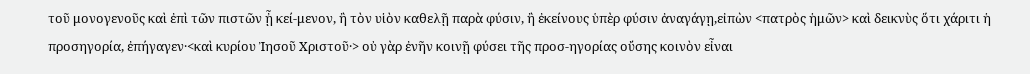τοῦ μονογενοῦς καὶ ἐπὶ τῶν πιστῶν ᾖ κεί-μενον, ἢ τὸν υἱὸν καθελῇ παρὰ φύσιν, ἢ ἐκείνους ὑπὲρ φύσιν ἀναγάγῃ,εἰπὼν <πατρὸς ἡμῶν> καὶ δεικνὺς ὅτι χάριτι ἡ προσηγορία, ἐπήγαγεν·<καὶ κυρίου Ἰησοῦ Χριστοῦ·> οὐ γὰρ ἐνῆν κοινῇ φύσει τῆς προσ-ηγορίας οὔσης κοινὸν εἶναι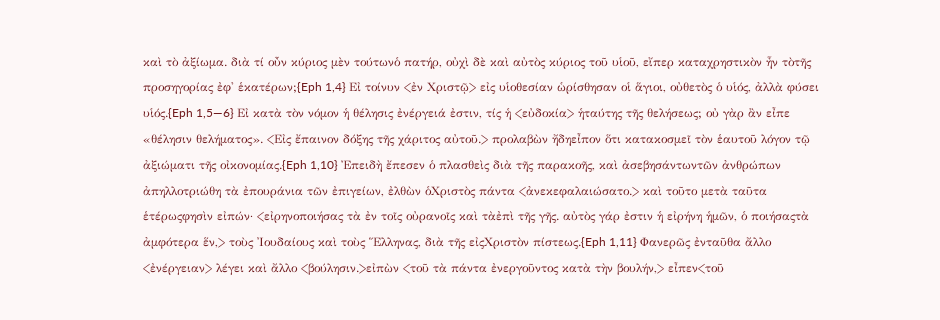καὶ τὸ ἀξίωμα. διὰ τί οὖν κύριος μὲν τούτωνὁ πατήρ, οὐχὶ δὲ καὶ αὐτὸς κύριος τοῦ υἱοῦ, εἴπερ καταχρηστικὸν ἦν τὸτῆς προσηγορίας ἐφ' ἑκατέρων;{Eph 1,4} Εἰ τοίνυν <ἐν Χριστῷ> εἰς υἱοθεσίαν ὡρίσθησαν οἱ ἅγιοι, οὐθετὸς ὁ υἱός, ἀλλὰ φύσει υἱός.{Eph 1,5—6} Εἰ κατὰ τὸν νόμον ἡ θέλησις ἐνέργειά ἐστιν, τίς ἡ <εὐδοκία> ἡταύτης τῆς θελήσεως; οὐ γὰρ ἂν εἶπε «θέλησιν θελήματος». <Εἰς ἔπαινον δόξης τῆς χάριτος αὐτοῦ.> προλαβὼν ἤδηεἶπον ὅτι κατακοσμεῖ τὸν ἑαυτοῦ λόγον τῷ ἀξιώματι τῆς οἰκονομίας.{Eph 1,10} Ἐπειδὴ ἔπεσεν ὁ πλασθεὶς διὰ τῆς παρακοῆς, καὶ ἀσεβησάντωντῶν ἀνθρώπων ἀπηλλοτριώθη τὰ ἐπουράνια τῶν ἐπιγείων, ἐλθὼν ὁΧριστὸς πάντα <ἀνεκεφαλαιώσατο.> καὶ τοῦτο μετὰ ταῦτα ἑτέρωςφησὶν εἰπών· <εἰρηνοποιήσας τὰ ἐν τοῖς οὐρανοῖς καὶ τὰἐπὶ τῆς γῆς. αὐτὸς γάρ ἐστιν ἡ εἰρήνη ἡμῶν, ὁ ποιήσαςτὰ ἀμφότερα ἕν,> τοὺς Ἰουδαίους καὶ τοὺς Ἕλληνας, διὰ τῆς εἰςΧριστὸν πίστεως.{Eph 1,11} Φανερῶς ἐνταῦθα ἄλλο <ἐνέργειαν> λέγει καὶ ἄλλο <βούλησιν.>εἰπὼν <τοῦ τὰ πάντα ἐνεργοῦντος κατὰ τὴν βουλήν,> εἶπεν<τοῦ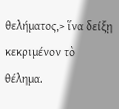θελήματος,> ἵνα δείξῃ κεκριμένον τὸ θέλημα.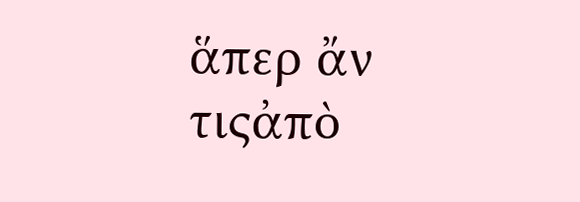ἅπερ ἄν τιςἀπὸ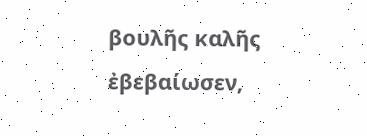βουλῆς καλῆς ἐβεβαίωσεν,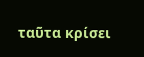ταῦτα κρίσει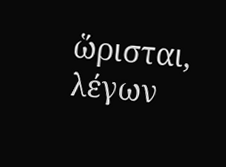ὥρισται, λέγων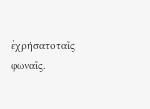ἐχρήσατοταῖς φωναῖς.